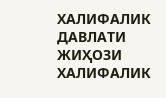ХАЛИФАЛИК ДАВЛАТИ ЖИҲОЗИ
ХАЛИФАЛИК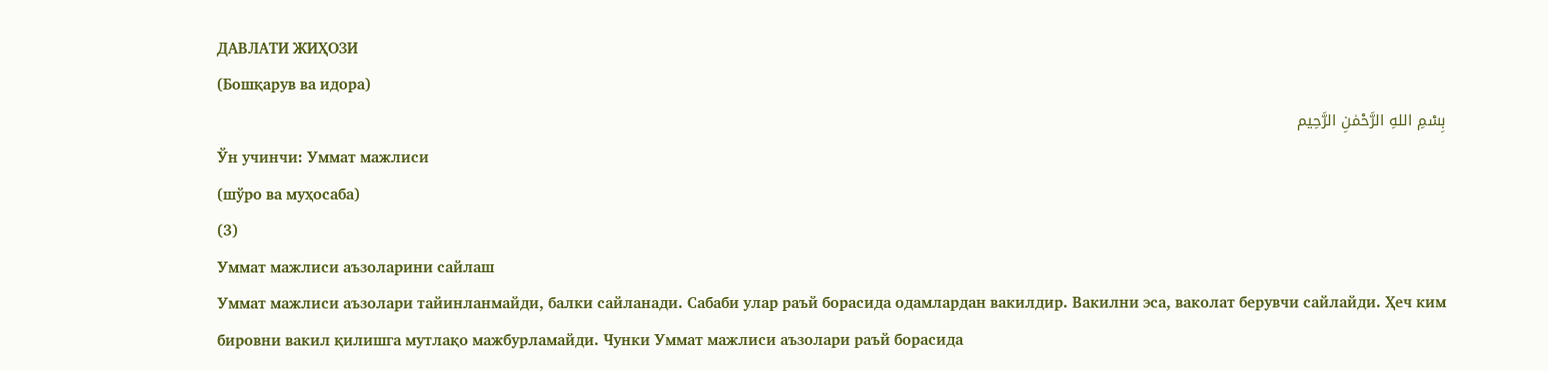ДАВЛАТИ ЖИҲОЗИ
(Бошқарув ва идора)
بِسْمِ اللهِ الرَّحْمٰنِ الرَّحِيم
Ўн учинчи: Уммат мажлиси
(шўро ва муҳосаба)
(3)
Уммат мажлиси аъзоларини сайлаш
Уммат мажлиси аъзолари тайинланмайди, балки сайланади. Сабаби улар раъй борасида одамлардан вакилдир. Вакилни эса, ваколат берувчи сайлайди. Ҳеч ким бировни вакил қилишга мутлақо мажбурламайди. Чунки Уммат мажлиси аъзолари раъй борасида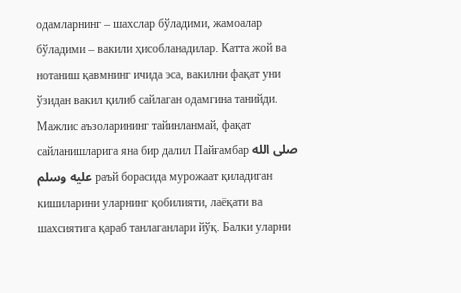одамларнинг – шахслар бўладими, жамоалар бўладими – вакили ҳисобланадилар. Катта жой ва нотаниш қавмнинг ичида эса, вакилни фақат уни ўзидан вакил қилиб сайлаган одамгина танийди. Мажлис аъзоларининг тайинланмай, фақат сайланишларига яна бир далил Пайғамбар صلى الله عليه وسلم раъй борасида мурожаат қиладиган кишиларини уларнинг қобилияти, лаёқати ва шахсиятига қараб танлаганлари йўқ. Балки уларни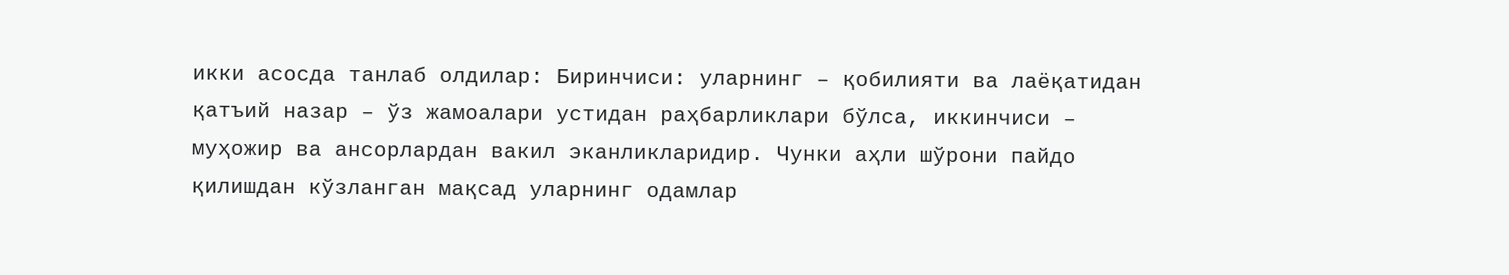икки асосда танлаб олдилар: Биринчиси: уларнинг – қобилияти ва лаёқатидан қатъий назар – ўз жамоалари устидан раҳбарликлари бўлса, иккинчиси – муҳожир ва ансорлардан вакил эканликларидир. Чунки аҳли шўрони пайдо қилишдан кўзланган мақсад уларнинг одамлар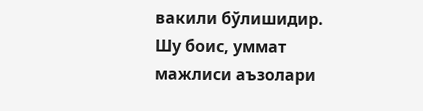вакили бўлишидир. Шу боис, уммат мажлиси аъзолари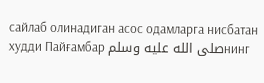сайлаб олинадиган асос одамларга нисбатан худди Пайғамбар صلى الله عليه وسلمнинг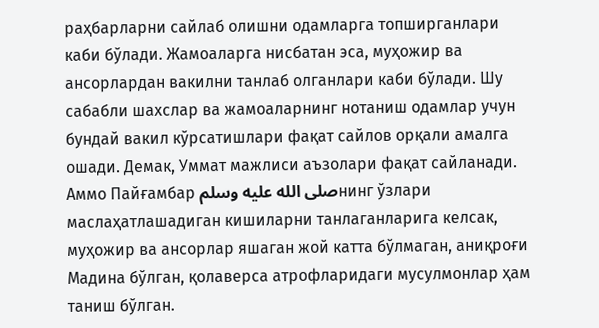раҳбарларни сайлаб олишни одамларга топширганлари каби бўлади. Жамоаларга нисбатан эса, муҳожир ва ансорлардан вакилни танлаб олганлари каби бўлади. Шу сабабли шахслар ва жамоаларнинг нотаниш одамлар учун бундай вакил кўрсатишлари фақат сайлов орқали амалга ошади. Демак, Уммат мажлиси аъзолари фақат сайланади. Аммо Пайғамбар صلى الله عليه وسلمнинг ўзлари маслаҳатлашадиган кишиларни танлаганларига келсак, муҳожир ва ансорлар яшаган жой катта бўлмаган, аниқроғи Мадина бўлган, қолаверса атрофларидаги мусулмонлар ҳам таниш бўлган.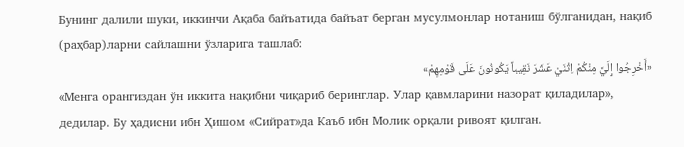Бунинг далили шуки, иккинчи Ақаба байъатида байъат берган мусулмонлар нотаниш бўлганидан, нақиб (раҳбар)ларни сайлашни ўзларига ташлаб:
«أَخْرِجُوا إِلَيَّ مِنْكُمْ اِثْنَيْ عَشَرَ نَقِيباً يَكُونُونَ عَلَى قَوْمِهِمْ»
«Менга орангиздан ўн иккита нақибни чиқариб беринглар. Улар қавмларини назорат қиладилар», дедилар. Бу ҳадисни ибн Ҳишом «Сийрат»да Каъб ибн Молик орқали ривоят қилган.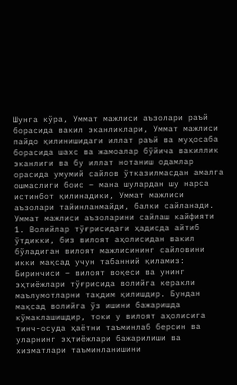Шунга кўра, Уммат мажлиси аъзолари раъй борасида вакил эканликлари, Уммат мажлиси пайдо қилинишидаги иллат раъй ва муҳосаба борасида шахс ва жамоалар бўйича вакиллик эканлиги ва бу иллат нотаниш одамлар орасида умумий сайлов ўтказилмасдан амалга ошмаслиги боис – мана шулардан шу нарса истинбот қилинадики, Уммат мажлиси аъзолари тайинланмайди, балки сайланади.
Уммат мажлиси аъзоларини сайлаш кайфияти
1. Волийлар тўғрисидаги ҳадисда айтиб ўтдикки, биз вилоят аҳолисидан вакил бўладиган вилоят мажлисининг сайловини икки мақсад учун табанний қиламиз: Биринчиси – вилоят воқеси ва унинг эҳтиёжлари тўғрисида волийга керакли маълумотларни тақдим қилишдир. Бундан мақсад волийга ўз ишини бажаришда кўмаклашишдир, токи у вилоят аҳолисига тинч-осуда ҳаётни таъминлаб берсин ва уларнинг эҳтиёжлари бажарилиши ва хизматлари таъминланишини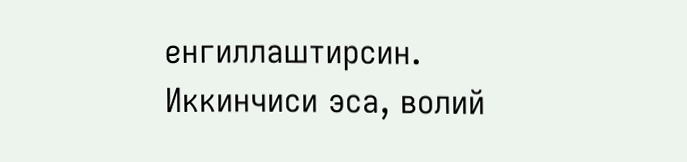енгиллаштирсин. Иккинчиси эса, волий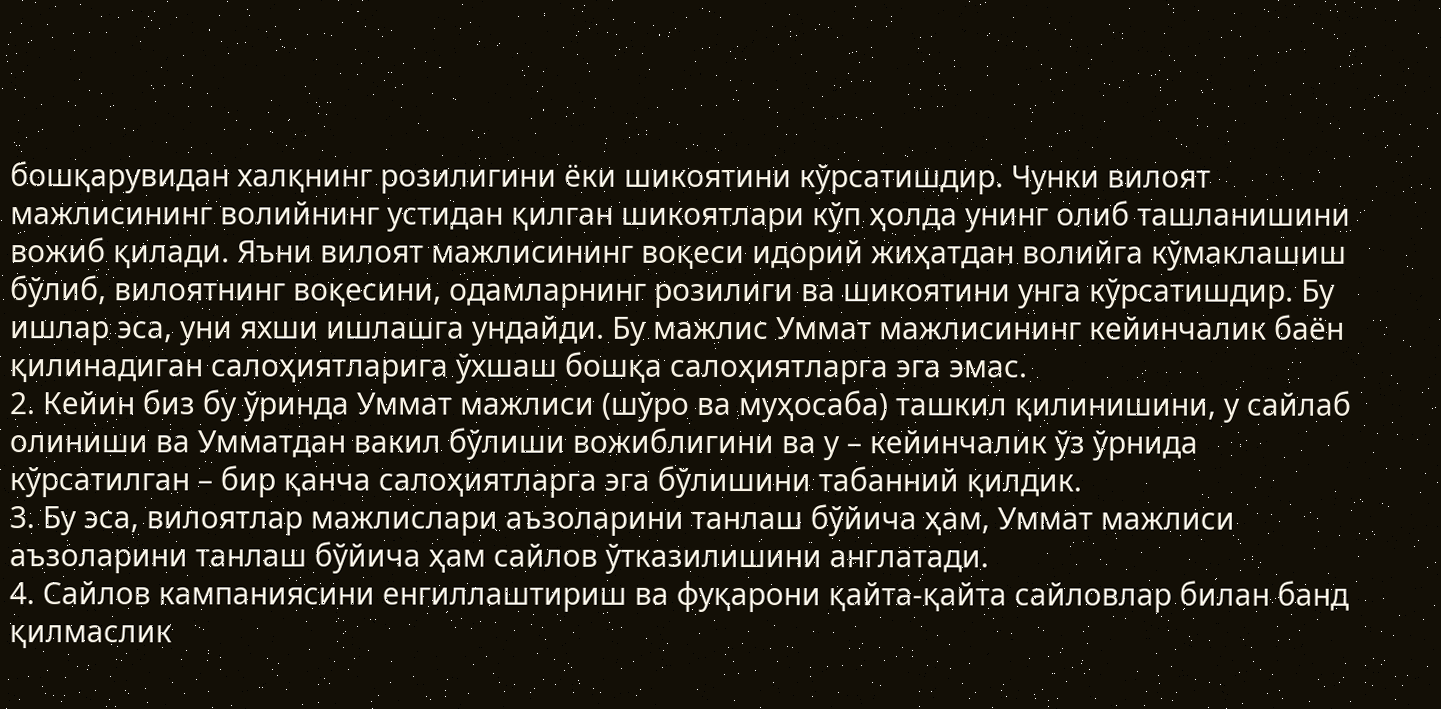бошқарувидан халқнинг розилигини ёки шикоятини кўрсатишдир. Чунки вилоят мажлисининг волийнинг устидан қилган шикоятлари кўп ҳолда унинг олиб ташланишини вожиб қилади. Яъни вилоят мажлисининг воқеси идорий жиҳатдан волийга кўмаклашиш бўлиб, вилоятнинг воқесини, одамларнинг розилиги ва шикоятини унга кўрсатишдир. Бу ишлар эса, уни яхши ишлашга ундайди. Бу мажлис Уммат мажлисининг кейинчалик баён қилинадиган салоҳиятларига ўхшаш бошқа салоҳиятларга эга эмас.
2. Кейин биз бу ўринда Уммат мажлиси (шўро ва муҳосаба) ташкил қилинишини, у сайлаб олиниши ва Умматдан вакил бўлиши вожиблигини ва у – кейинчалик ўз ўрнида кўрсатилган – бир қанча салоҳиятларга эга бўлишини табанний қилдик.
3. Бу эса, вилоятлар мажлислари аъзоларини танлаш бўйича ҳам, Уммат мажлиси аъзоларини танлаш бўйича ҳам сайлов ўтказилишини англатади.
4. Сайлов кампаниясини енгиллаштириш ва фуқарони қайта-қайта сайловлар билан банд қилмаслик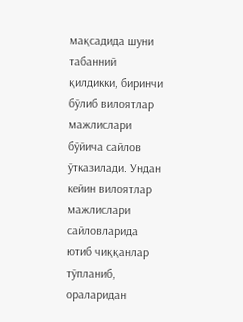мақсадида шуни табанний қилдикки, биринчи бўлиб вилоятлар мажлислари бўйича сайлов ўтказилади. Ундан кейин вилоятлар мажлислари сайловларида ютиб чиққанлар тўпланиб, ораларидан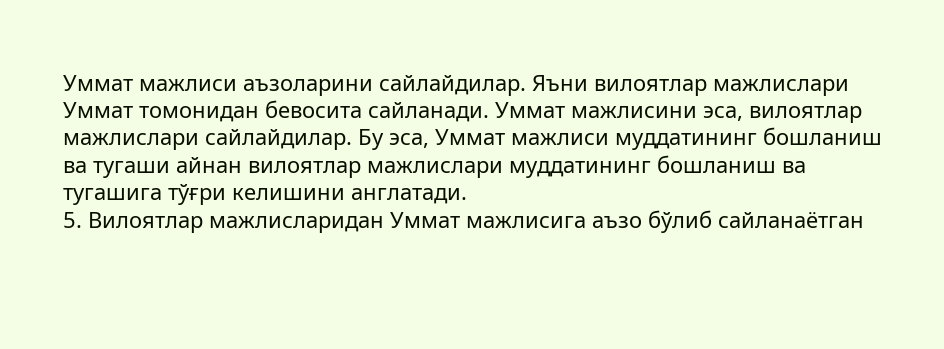Уммат мажлиси аъзоларини сайлайдилар. Яъни вилоятлар мажлислари Уммат томонидан бевосита сайланади. Уммат мажлисини эса, вилоятлар мажлислари сайлайдилар. Бу эса, Уммат мажлиси муддатининг бошланиш ва тугаши айнан вилоятлар мажлислари муддатининг бошланиш ва тугашига тўғри келишини англатади.
5. Вилоятлар мажлисларидан Уммат мажлисига аъзо бўлиб сайланаётган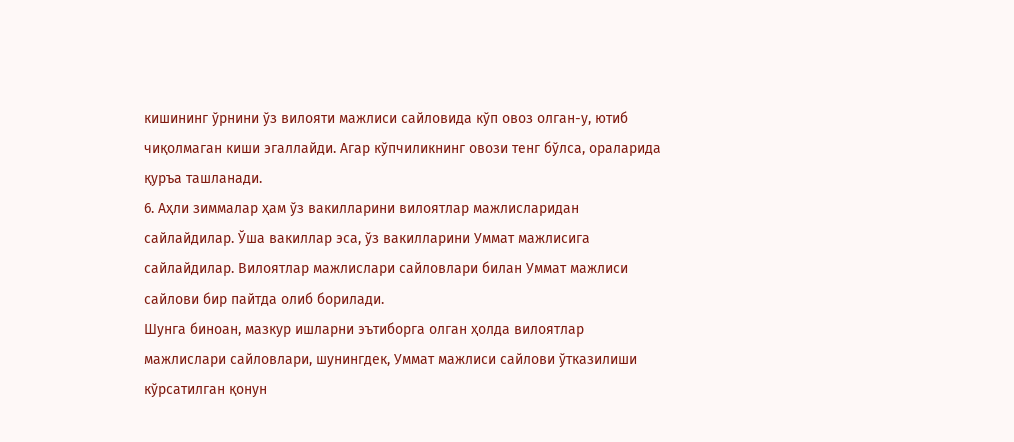кишининг ўрнини ўз вилояти мажлиси сайловида кўп овоз олган-у, ютиб чиқолмаган киши эгаллайди. Агар кўпчиликнинг овози тенг бўлса, ораларида қуръа ташланади.
6. Аҳли зиммалар ҳам ўз вакилларини вилоятлар мажлисларидан сайлайдилар. Ўша вакиллар эса, ўз вакилларини Уммат мажлисига сайлайдилар. Вилоятлар мажлислари сайловлари билан Уммат мажлиси сайлови бир пайтда олиб борилади.
Шунга биноан, мазкур ишларни эътиборга олган ҳолда вилоятлар мажлислари сайловлари, шунингдек, Уммат мажлиси сайлови ўтказилиши кўрсатилган қонун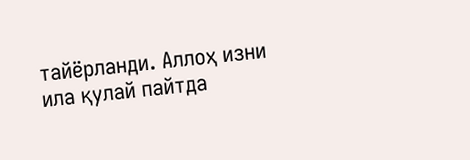тайёрланди. Аллоҳ изни ила қулай пайтда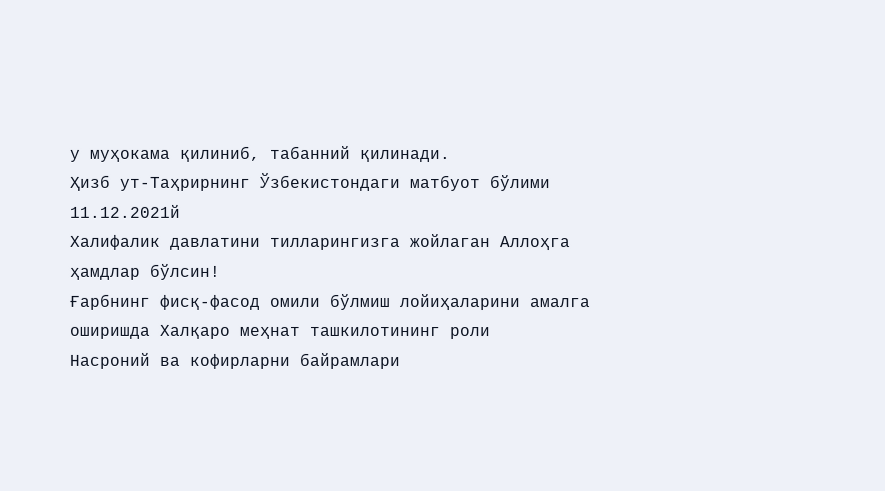у муҳокама қилиниб, табанний қилинади.
Ҳизб ут-Таҳрирнинг Ўзбекистондаги матбуот бўлими
11.12.2021й
Халифалик давлатини тилларингизга жойлаган Аллоҳга ҳамдлар бўлсин!
Ғарбнинг фисқ-фасод омили бўлмиш лойиҳаларини амалга оширишда Халқаро меҳнат ташкилотининг роли
Насроний ва кофирларни байрамлари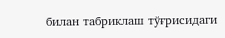билан табриклаш тўғрисидаги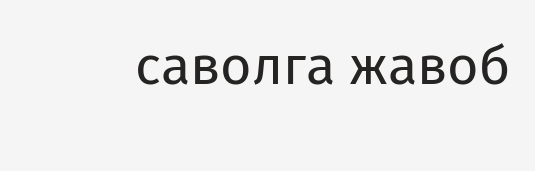саволга жавоб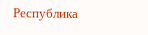Республика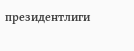президентлиги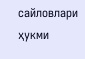сайловлари ҳукми